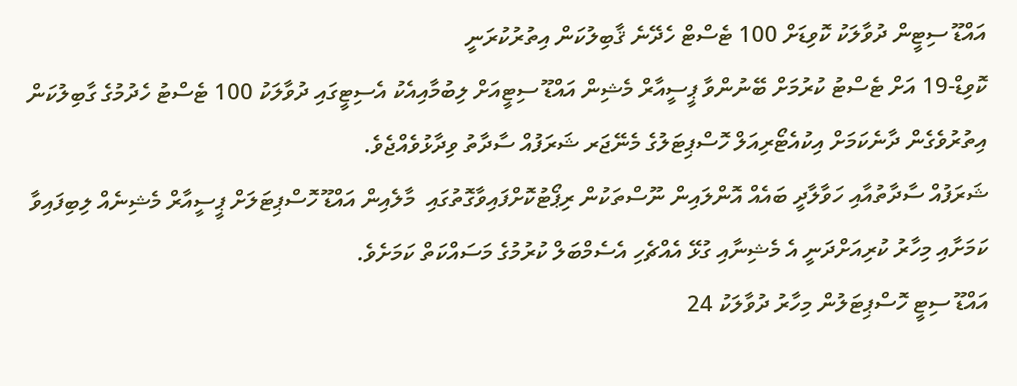އައްޑޫ ސިޓީން ދުވާލަކު ކޮވިޑަށް 100 ޓެސްޓް ހެދޭނެ ޤާބިލުކަން އިތުރުކުރަނީ
ކޮވިޑް-19 އަށް ޓެސްޓު ކުރުމަށް ބޭނުންވާ ޕީސީއާރް މެޝިން އައްޑޫ ސިޓީއަށް ލިބުމާއިއެކު އެސިޓީގައި ދުވާލަކު 100 ޓެސްޓު ހެދުމުގެ ގާބިލުކަން އިތުރުވެގެން ދާނެކަމަށް އިކުއެޓޯރިއަލް ހޮސްޕިޓަލުގެ މެނޭޖަރ ޝަރަފުއް ސާދާތު ވިދާޅުވެއްޖެވެ.
ޝަރަފުއް ސާދާތުއާއި ހަވާލާދީ ބައެއް އޮންލައިން ނޫސްތަކުން ރިޕޯޓުކޮށްފައިވާގޮތުގައި  މާލެއިން އައްޑޫ ހޮސްޕިޓަލަށް ޕީސީއާރް މެޝިނެއް ލިބިފައިވާ ކަމަށާއި މިހާރު ކުރިއަށްދަނީ އެ މެޝިނާއި ގުޅޭ އެއްޗެހި އެސެމްބަލް ކުރުމުގެ މަސައްކަތް ކަމަށެވެ.
އައްޑޫ ސިޓީ ހޮސްޕިޓަލުން މިހާރު ދުވާލަކު 24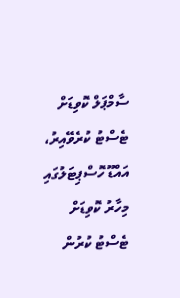ސާމްޕަލް ކޮވިޑަށް ޓެސްޓު ކުރެވޭއިރު، އައްޑޫ ހޮސްޕިޓަލުގައި  މިހާރު ކޮވިޑަށް ޓެސްޓު ކުރުން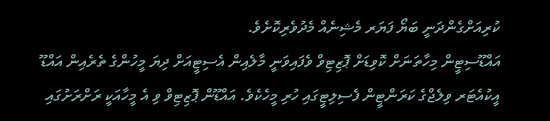ކުރިއަށްގެންދަނީ ބަޔޯ ފަޔަރ މެޝިނެއް މެދުވެރިކޮށެވެ.
އައްޑޫސިޓީން މިހާތަނަށް ކޮވިޑަށް ޕޮޒިޓިވް ވެފައިވަނީ މާލެއިން އެސިޓީއަށް ދިޔަ މީހުންގެ ތެރެއިން އައްޑޫ އީކުއެޓަރ ވިލެޖްގެ ކަރަންޓީން ފެސިލިޓީގައި ހުރި މީހެކެވެ. އައްޑޫން ޕޮޒިޓިވް ވި އެ މީހާއަކީ ރަށްރަށުގައި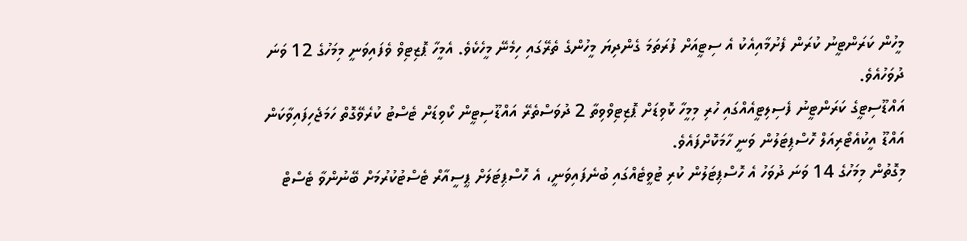މީހުން ކަރަންޓީނު ކުރަން ފެށުމާއިއެކު އެ ސިޓީއަށް ފުރަތަމަ ގެންދިޔަ މީހުންގެ ތެރޭގައި ހިމެނޭ މީހެކެވެ. އެމީހާ ޕޮޒިޓިވް ވެފައިވަނީ މިމަހުގެ 12 ވަނަ ދުވަހުއެވެ.
އައްޑޫސިޓީގެ ކަރަންޓީނު ފެސިލިޓީއެއްގައި ހުރި މިމީހާ ކޮވިޑަށް ޕޮޒިޓިވްވިތާ 2 ދުވަސްތެރޭ އައްޑޫސިޓީން ކޯވިޑަށް ޓެސްޓު ކުރެވޭގޮތް ހަމަޖެހިފައިވާކަން އައްޑޫ އީކުއެޓޯރިއަލް ހޮސްޕިޓަލުން ވަނީ ހާމަކޮށްފައެވެ.
މިގޮތުން މިމަހުގެ 14 ވަނަ ދުވަހު އެ ހޮސްޕިޓަލުން ކުރި ޓުވީޓެއްގައި ބުނެފައިވަނީ، އެ ހޮސްޕިޓަލަށް ޕީސީއާރް ޓެސްޓުކުރުމަށް ބޭނުންވާ ޓެސްޓް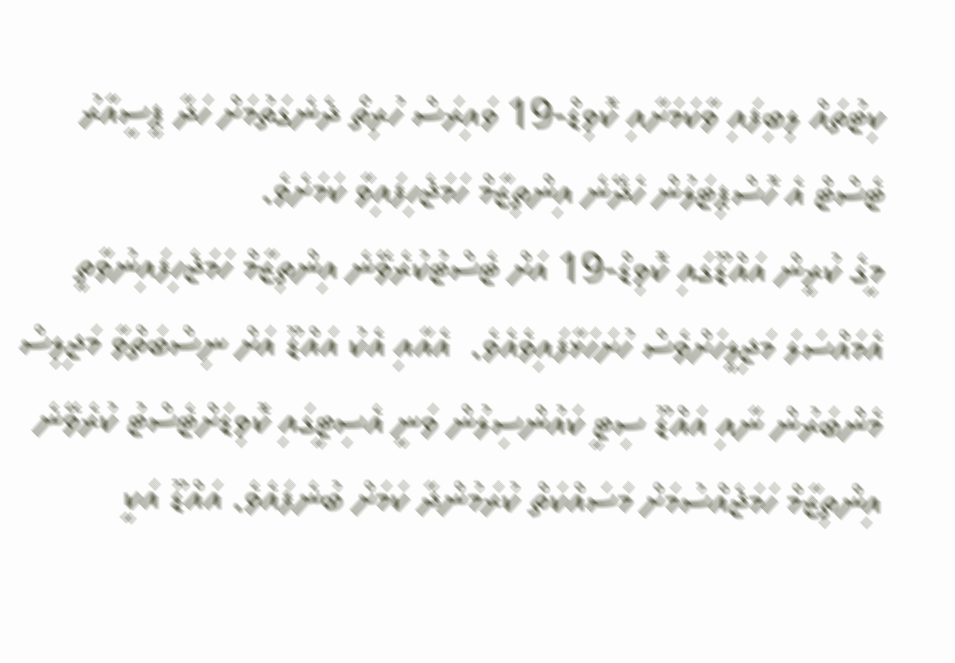ކިޓުތައް ލިބިފައި ވާކަމަށާއި ކޮވިޑް-19 ވައިރަސް ހުރިތޯ ދެނެގަތުމަށް ހަދާ ޕީސީއާރު ޓެސްޓް އެ ހޮސްޕިޓަލުން ހެދޭނެ އިންތިޒާމް ހަމަޖެހިފައިވާ ކަމަށެވެ.
މީގެ ކުރީން އައްޑޫގައި ކޮވިޑް-19 އަށް ޓެސްޓުކުރެވޭނެ އިންތިޒާމް ހަމަޖެހިފައިނުވާތީ އެމައްސަލަ މަޖިލީހަށްވެސް ހުށަހަޅާފައިވެއެވެ.  އެއާއި އެކު އައްޑޫ އަށް ނިސްބަތްވާ މަޖިލިސް މެންބަރުން ނާއި އައްޑޫ ސިޓީ ކައުންސިލުން ވަނީ އެސިޓީގައި ކޮވިޑަށްޓެސްޓު ކުރެވޭނެ އިންތިޒާމް ހަމަޖެއްސުމަށް މަސައްކަތް ކުރަމުންދާ ކަމަށް ބުނެފައެވެ. އައްޑޫ އަކީ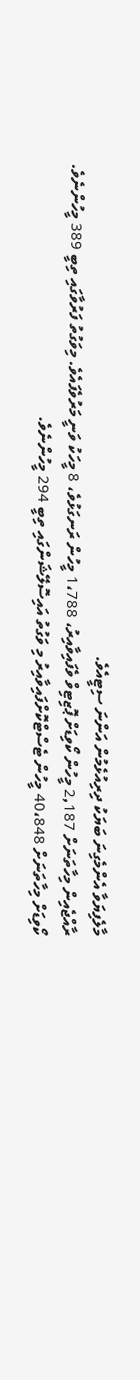މާލެފިޔަވާ އެންމެގިނަ ބަޔަކު ދިރިއުޅެމުން އަންނަ ސިޓީއެވެ.
ރާއްޖެއިން މިހާތަނަށް 2,187 މީހުން ކޯވިޑަށް ޕޮޒިޓިވް ވެފައިވާއިރު، 1،788 މީހުން ރަނގަޅުވެ، 8 މީހަކު ވަނީ މަރުވެފައެވެ. މިވަގުތު ފަރުވާގައި ތިބީ 389 މީހުންނެވެ.
ކޯވިޑަށް މިހާތަނަށް 40،848 މީހުން ޓެސްޓްކޮށްފައިވާއިރު މި ވަގުތު އައިސޮލޭޝަންގައި ތިބީ 294 މީހުންނެވެ.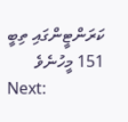ކަރަންޓީންގައި ތިބީ 151 މީހުނެވެ
Next: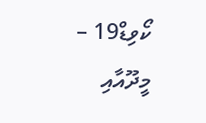ކޯވިޑް19 – މީދޫއާއި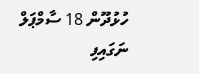ހުޅުދޫން 18 ސާމްޕަލް ނަގައިފި